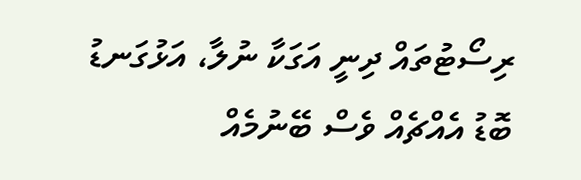ރިސޯޓުތައް ދިނީ އަގަކާ ނުލާ، އަޅުގަނޑު ބޮޑު އެއްޗެއް ވެސް ބޭނުމެއް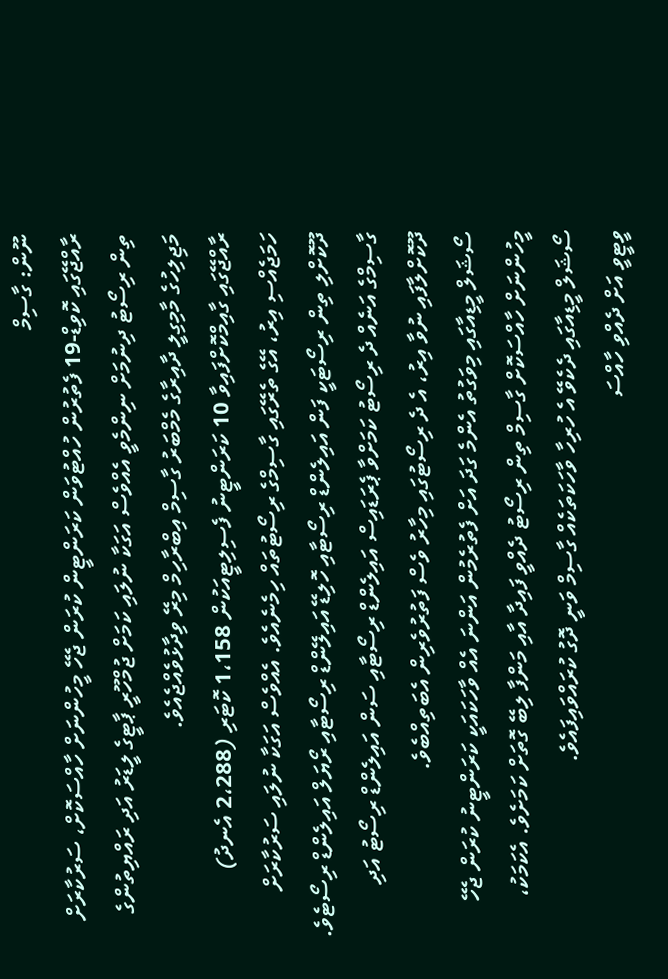ނޫން: ގާސިމް
ރާއްޖޭގައި ކޮވިޑް-19 ފެތުރުން ހުއްޓުވަން ކަރަންޓީން ކުރަން ޖެހޭ މީހުންނަށް ހާއްސަކޮށް، ސަރުކާރަށް ތިން ރިސޯޓު ދިނުމަށް ނިންމެވީ އެއްވެސް އަގަކާ ނުލައި ކަމަށް ޖުމްހޫރީ ޕާޓީގެ ލީޑަރު އަދި ރައްޔިތުންގެ މަޖިލިހުގެ މާމިގިލީ ދާއިރާގެ މެމްބަރު ގާސިމް އިބްރާހިމް މިރޭ ވިދާޅުވެއްޖެއެވެ.
ރާއްޖޭގައި ގާއިމްކޮށްފައިވާ 10 ކަރަންޓީނު ފެސިލިޓީއަކުން 1،158 ކޮޓަރި (2،288 އެނދު) ހަމަޖެއްސި އިރު، އޭގެ ތެރޭގައި ގާސިމްގެ ރިސޯޓުތައް ހިމެނެއެވެ. އެއްވެސް އަގަކާ ނުލައި ސަރުކާރަށް ދޫކޮށްލި ތިން ރިސޯޓަކީ ފަން އައިލެންޑް ރިސޯޓާއި ހޮލިޑޭ އައިލޭންޑް ރިސޯޓާއި ރޯޔަލް އައިލެންޑް ރިސޯޓެވެ. ގާސިމްގެ އަނެއް ދެ ރިސޯޓު ކަމަށްވާ ޕެރަޑައިސް އައިލެންޑް ރިސޯޓާއި ސަން އައިލެންޑް ރިސޯޓު އަދި ދޫކޮށްލާފައި ނުވާ އިރު، އެ ދެ ރިސޯޓުގައި މިހާރު ވެސް ފަތުރުވެރިން އެބަތިއްބެވެ.
ސޯޝަލް މީޑިއާގައި މިވަގުތު އެންމެ ގަދަ އަށް ފެތުރެމުން އަންނަ އެއް ވާހަކައަކީ ކަރަންޓީނު ކުރަން ޖެހޭ މީހުންނަށް ހާއްސަކޮށް ގާސިމް ތިން ރިސޯޓު ދެއްވީ ފައިދާ އާއި މަންފާ ލިބޭ ގޮތަށް ކަމަށެވެ. އެކަމަކު، ސޯޝަލް މީޑިއާގައި ދެކެވޭ އެ ހުރިހާ ވާހަކަތަކެއް ގާސިމް ވަނީ ދޮގު ކުރައްވައިފައެވެ.
ވީޓީވީ އަށް ދެއްވި ހާއްސަ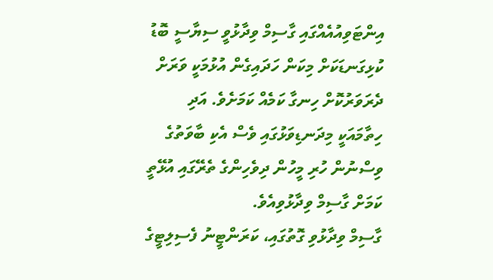އިންޓަވިއުއެއްގައި ގާސިމް ވިދާޅުވީ ސިޔާސީ ބޮޑު ކުޅިގަނޑަކަށް މިކަން ހަދައިގެން އުޅުމަކީ ވަރަށް ދެރަވަރުކޮށް ހިނގާ ކަމެއް ކަމަށެވެ. އަދި ހިތާމައަކީ މިދަނޑިވަޅުގައި ވެސް އެކި ބާވަތުގެ ވިސްނުން ހުރި މީހުން ދިވެހިންގެ ތެރޭގައި އުޅޭތީ ކަމަށް ގާސިމް ވިދާޅުވިއެވެ.
ގާސިމް ވިދާޅުވި ގޮތުގައި، ކަރަންޓީނު ފެސިލިޓީގެ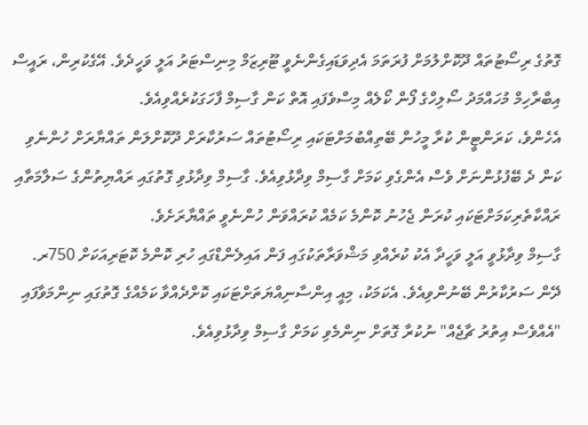ގޮތުގެ ރިސޯޓުތައް ދޫކޮށްލުމަށް ފުރަތަމަ އެދިވަޑައިގެންނެވީ ޓޫރިޒަމް މިނިސްޓަރު އަލީ ވަހީދެވެ. އޭގެކުރިން، ރައީސް އިބްރާހިމް މުހައްމަދު ސޯލިހްގެ ފޯން ކޯލެއް މިސްވެފައި އޮތް ކަން ގާސިމް ފާހަގަކުރެއްވިއެވެ.
އެހެންވެ، ކަރަންޓީން ކުރާ މީހުން ބޭތިއްބުމަށްޓަކައި ރިސޯޓުތައް ސަރުކާރަށް ދޫކޮށްލަން ތައްޔާރަށް ހުންނެވި ކަން ދެ ބޭފުޅުންނަށް ވެސް އެންގެވި ކަމަށް ގާސިމް ވިދާޅުވިއެވެ. ގާސިމް ވިދާޅުވި ގޮތުގައި ރައްޔިތުންގެ ސަލާމަތާއި ރައްކާތެރިކަމަށްޓަކައި ކުރަން ޖެހުނު ކޮންމެ ކަމެއް ކުރައްވަން ހުންނެވީ ތައްޔާރަށެވެ.
ގާސިމް ވިދާޅުވީ އަލީ ވަހީދާ އެކު ކުރެއްވި މަޝްވަރާތަކުގައި ފަން އައިލެންޑްގައި ހުރި ކޮންމެ ކޮޓަރިއަކަށް 750ރ. ދޭން ސަރުކާރުން ބޭނުންވިއެވެ. އެކަމަކު، މިއީ އިންސާނިއްޔަތަށްޓަކައި ކޮށްދެއްވާ ކަމެއްގެ ގޮތުގައި ނިންމަވާފައި "އެއްވެސް އިތުރު ޗާޖެއް" ނުކުރާ ގޮތަށް ނިންމެވި ކަމަށް ގާސިމް ވިދާޅުވިއެވެ.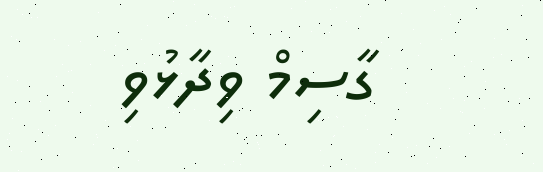ގާސިމް ވިދާޅުވި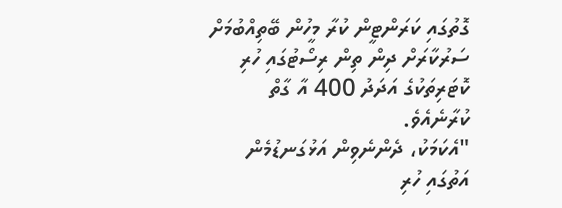ގޮތުގައި ކަރަންޓީން ކުރާ މީހުން ބޭތިއްބުމަށް ސަރުކާރަށް ދިން ތިން ރިސޯޓުގައި ހުރި ކޮޓަރިތަކުގެ އަދަދު 400 އާ ގާތް ކުރާނެއެވެ.
"އެކަމަކު، ދެންނެވިން އަޅުގަނޑުމެން އަތުގައި ހުރި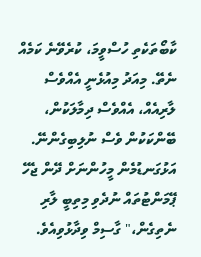ކާބޯތަކެތި ހުސްވީމަ، ކުރެވޭނެ ކަމެއް ނެތޭ. މިއަދު މިއުޅެނީ އެއްވެސް ލާރިއެއް، އެއްވެސް ދިމާލަކުން، ބޭންކަކުން ވެސް ނުލިބިގެންނޭ. އަޅުގަނޑުމެން މީހުންނަށް ދޭން ޖެހޭ ޕޭމަންޓުތައް ނުދެވި މިތިބީ ލާރި ނެތިގެން،" ގާސިމް ވިދާޅުވިއެވެ.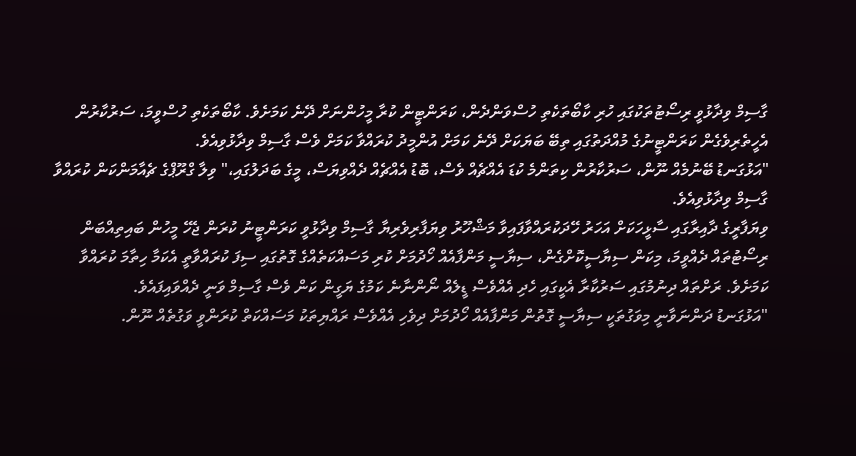ގާސިމް ވިދާޅުވީ ރިސޯޓުތަކުގައި ހުރި ކާބޯތަކެތި ހުސްވަންދެން، ކަރަންޓީން ކުރާ މީހުންނަށް ދޭނެ ކަމަށެވެ. ކާބޯތަކެތި ހުސްވީމަ، ސަރުކާރުން އެހީތެރިވެގެން ކަރަންޓީނުގެ މުއްދަތުގައި ތިބޭ ބަޔަކަށް ދޭނެ ކަމަށް އުންމީދު ކުރައްވާ ކަމަށް ވެސް ގާސިމް ވިދާޅުވިއެވެ.
"އަޅުގަނޑު ބޭނުމެއް ނޫން، ސަރުކާރުން ކިތަންމެ ކުޑަ އެއްޗެއް ވެސް، ބޮޑު އެއްޗެއް ދެއްވިޔަސް، މީގެ ބަދަލުގައި،" ވިލާ ގްރޫޕްގެ ޗެއާމަންކަން ކުރައްވާ ގާސިމް ވިދާޅުވިއެވެ.
ވިޔަފާރީގެ ދާއިރާގައި ސާޅީހަކަށް އަހަރު ހޭދަކުރައްވާފައިވާ މަޝްހޫރު ވިޔަފާރިވެރިޔާ ގާސިމް ވިދާޅުވީ ކަރަންޓީނު ކުރަން ޖެހޭ މީހުން ބައިތިއްބަން ރިސޯޓުތައް ދެއްވީމަ، މިކަން ސިޔާސީކޮށްގެން، ސިޔާސީ މަންފާއެއް ހޯދުމަށް ކުރި މަސައްކަތެއްގެ ގޮތުގައި ސިފަ ކުރައްވާތީ އެކަމާ ހިތާމަ ކުރައްވާ ކަމަށެވެ. ރަށްތައް ދިނުމުގައި ސަރުކާރާ އެކީގައި ހެދި އެއްވެސް ޑީލެއް ނޯންނާނެ ކަމުގެ ޔަގީން ކަން ވެސް ގާސިމް ވަނީ ދެއްވައިފައެވެ.
"އަޅުގަނޑު ދަންނަވާނީ މިވަގުތަކީ ސިޔާސީ ގޮތުން މަންފާއެއް ހޯދުމަށް ދިވެހި އެއްވެސް ރައްޔިތަކު މަސައްކަތް ކުރަންވީ ވަގުތެއް ނޫން.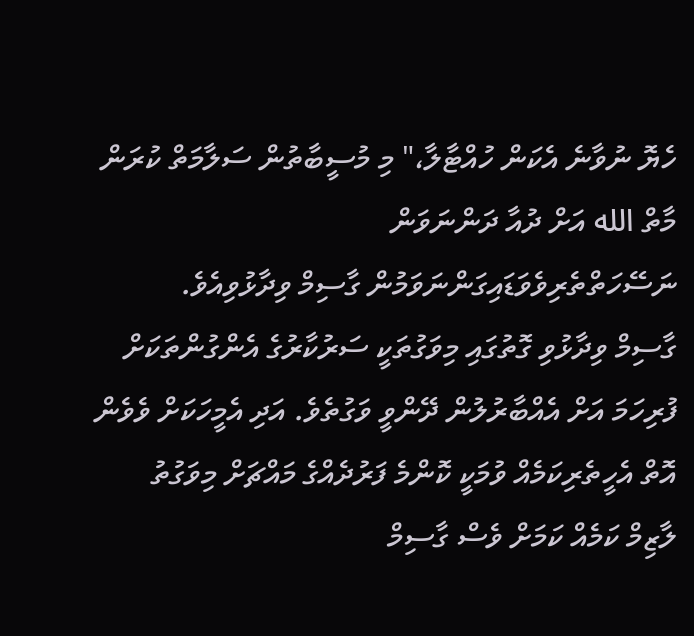ހެޔޮ ނުވާނެ އެކަން ހުއްޓާލާ،" މި މުސީބާތުން ސަލާމަތް ކުރަން މާތް الله އަށް ދުއާ ދަންނަވަން ނަސޭހަތްތެރިވެވަޑައިގަންނަވަމުން ގާސިމް ވިދާޅުވިއެވެ.
ގާސިމް ވިދާޅުވި ގޮތުގައި މިވަގުތަކީ ސަރުކާރުގެ އެންގުންތަކަށް ފުރިހަމަ އަށް އެއްބާރުލުން ދޭންވީ ވަގުތެވެ. އަދި އެމީހަކަށް ވެވެން އޮތް އެހީތެރިކަމެއް ވުމަކީ ކޮންމެ ފަރުދެއްގެ މައްޗަށް މިވަގުތު ލާޒިމް ކަމެއް ކަމަށް ވެސް ގާސިމް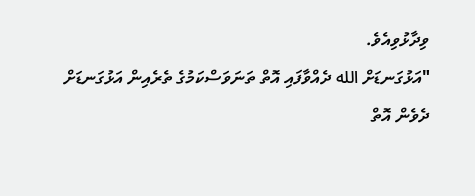ވިދާޅުވިއެވެ.
"އަޅުގަނޑަށް الله ދެއްވާފައި އޮތް ތަނަވަސްކަމުގެ ތެރެއިން އަޅުގަނޑަށް ދެވެން އޮތް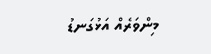މިންވަރެއް އަޅުގަނޑު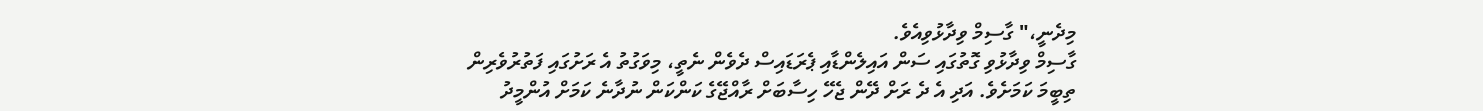މިދެނީ،" ގާސިމް ވިދާޅުވިއެވެ.
ގާސިމް ވިދާޅުވި ގޮތުގައި ސަން އައިލެންޑާއި ޕެރަޑައިސް ދެވެން ނެތީ، މިވަގުތު އެ ރަށުގައި ފަތުރުވެރިން ތިބީމަ ކަމަށެވެ. އަދި އެ ދެ ރަށް ދޭން ޖެހޭ ހިސާބަށް ރާއްޖޭގެ ކަންކަން ނުދާނެ ކަމަށް އުންމީދު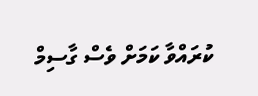ކުރައްވާ ކަމަށް ވެސް ގާސިމް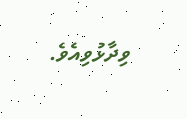ވިދާޅުވިއެވެ.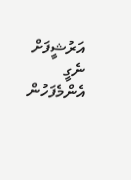އަރުޝީފަށް ނެގީ
އެންމެފަހުން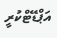އަޕްޑޭޓްކުރީ